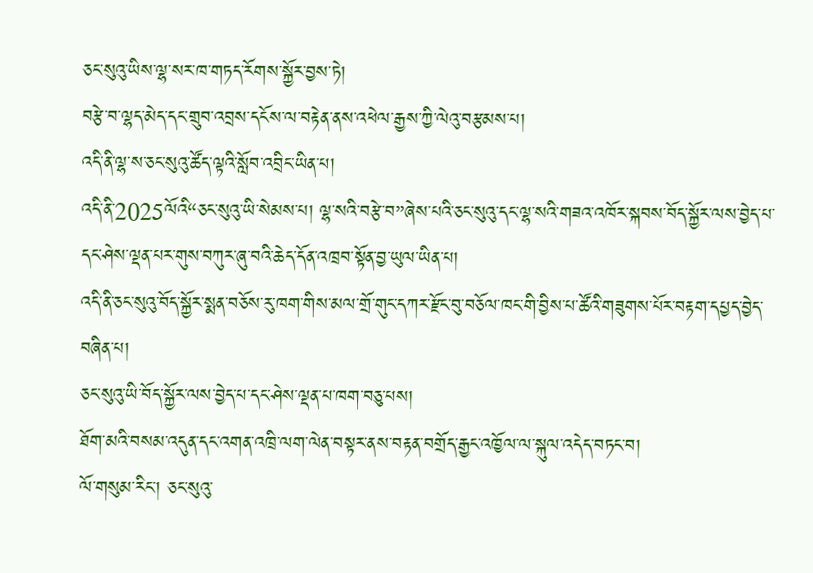ཅང་སུའུ་ཡིས་ལྷ་སར་ཁ་གཏད་རོགས་སྐྱོར་བྱས་ཏེ།
བརྩེ་བ་ལྷད་མེད་དང་གྲུབ་འབྲས་དངོས་ལ་བརྟེན་ནས་འཕེལ་རྒྱས་ཀྱི་ལེའུ་བརྩམས་པ།
འདི་ནི་ལྷ་ས་ཅང་སུའུ་ཚོད་ལྟའི་སློབ་འབྲིང་ཡིན་པ།
འདི་ནི་2025ལོའི“ཅང་སུའུ་ཡི་སེམས་པ། ལྷ་སའི་བརྩེ་བ”ཞེས་པའི་ཅང་སུའུ་དང་ལྷ་སའི་གཟའ་འཁོར་སྐབས་བོད་སྐྱོར་ལས་བྱེད་པ་དང་ཤེས་ལྡན་པར་གུས་བཀུར་ཞུ་བའི་ཆེད་དོན་འཁྲབ་སྟོན་བྱ་ཡུལ་ཡིན་པ།
འདི་ནི་ཅང་སུའུ་བོད་སྐྱོར་སྨན་བཅོས་རུ་ཁག་གིས་མལ་གྲོ་གུང་དཀར་རྫོང་བུ་བཅོལ་ཁང་གི་བྱིས་པ་ཚོའི་གཟུགས་པོར་བརྟག་དཔྱད་བྱེད་བཞིན་པ།
ཅང་སུའུ་ཡི་བོད་སྐྱོར་ལས་བྱེད་པ་དང་ཤེས་ལྡན་པ་ཁག་བཅུ་པས།
ཐོག་མའི་བསམ་འདུན་དང་འགན་འཁྲི་ལག་ལེན་བསྟར་ནས་བརྟན་བགྲོད་རྒྱང་འཁྱོལ་ལ་སྐུལ་འདེད་བཏང་བ།
ལོ་གསུམ་རིང་། ཅང་སུའུ་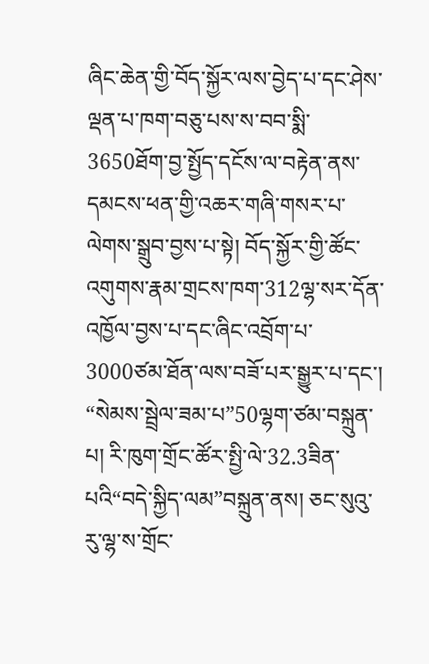ཞིང་ཆེན་གྱི་བོད་སྐྱོར་ལས་བྱེད་པ་དང་ཤེས་ལྡན་པ་ཁག་བཅུ་པས་ས་བབ་སྨི་3650ཐོག་བྱ་སྤྱོད་དངོས་ལ་བརྟེན་ནས་དམངས་ཕན་གྱི་འཆར་གཞི་གསར་པ་ལེགས་སྒྲུབ་བྱས་པ་སྟེ། བོད་སྐྱོར་གྱི་ཚོང་འགུགས་རྣམ་གྲངས་ཁག་312ལྷ་སར་དོན་འཁྱོལ་བྱས་པ་དང་ཞིང་འབྲོག་པ་3000ཙམ་ཐོན་ལས་བཟོ་པར་སྒྱུར་པ་དང་། “སེམས་སྦྲེལ་ཟམ་པ”50ལྷག་ཙམ་བསྐྲུན་པ། རི་ཁུག་གྲོང་ཚོར་སྤྱི་ལེ་32.3ཟིན་པའི“བདེ་སྐྱིད་ལམ”བསྐྲུན་ནས། ཅང་སུའུ་རུ་ལྷ་ས་གྲོང་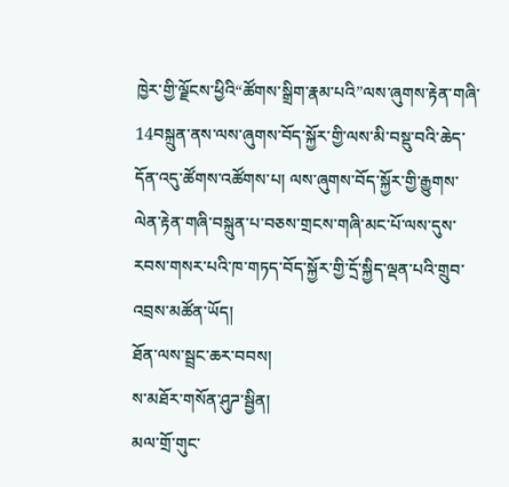ཁྱེར་གྱི་ལྗོངས་ཕྱིའི“ཚོགས་སྒྲིག་རྣམ་པའི”ལས་ཞུགས་རྟེན་གཞི་14བསྐྲུན་ནས་ལས་ཞུགས་བོད་སྐྱོར་གྱི་ལས་མི་བསྡུ་བའི་ཆེད་དོན་འདུ་ཚོགས་འཚོགས་པ། ལས་ཞུགས་བོད་སྐྱོར་གྱི་རྒྱུགས་ལེན་རྟེན་གཞི་བསྐྲུན་པ་བཅས་གྲངས་གཞི་མང་པོ་ལས་དུས་རབས་གསར་པའི་ཁ་གཏད་བོད་སྐྱོར་གྱི་དྲོ་སྐྱིད་ལྡན་པའི་གྲུབ་འབྲས་མཚོན་ཡོད།
ཐོན་ལས་སྦྲང་ཆར་བབས།
ས་མཐོར་གསོན་ཤུཌ་སྦྱིན།
མལ་གྲོ་གུང་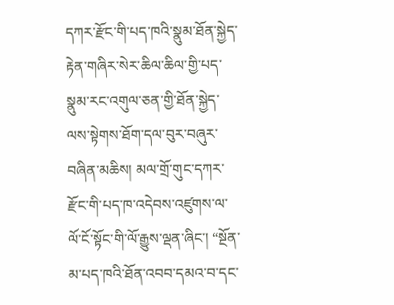དཀར་རྫོང་གི་པད་ཁའི་སྣུམ་ཐོན་སྐྱེད་རྟེན་གཞིར་སེར་ཆིལ་ཆིལ་གྱི་པད་སྣུམ་རང་འགུལ་ཅན་གྱི་ཐོན་སྐྱེད་ལས་སྟེགས་ཐོག་དལ་བུར་བཞུར་བཞིན་མཆིས། མལ་གྲོ་གུང་དཀར་རྫོང་གི་པད་ཁ་འདེབས་འཛུགས་ལ་ལོ་ངོ་སྟོང་གི་ལོ་རྒྱུས་ལྡན་ཞིང་། “སྔོན་མ་པད་ཁའི་ཐོན་འབབ་དམའ་བ་དང་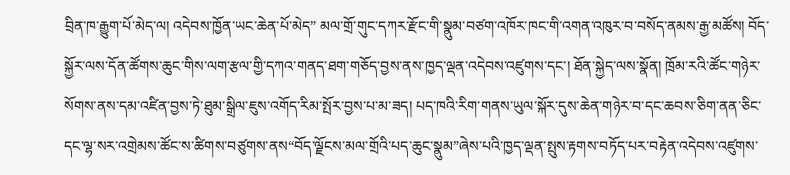བྲིན་ཁ་རྒྱུག་པོ་མེད་ལ། འདེབས་ཁྱོན་ཡང་ཆེན་པོ་མེད” མལ་གྲོ་གུང་དཀར་རྫོང་གི་སྣུམ་བཙག་འཁོར་ཁང་གི་འགན་འཁུར་བ་བསོད་ནམས་རྒྱ་མཚོས། བོད་སྐྱོར་ལས་དོན་ཚོགས་ཆུང་གིས་ལག་རྩལ་གྱི་དཀའ་གནད་ཐག་གཅོད་བྱས་ནས་ཁྱད་ལྡན་འདེབས་འཛུགས་དང་། ཐོན་སྐྱེད་ལས་སྣོན། ཁྲོམ་རའི་ཚོང་གཉེར་སོགས་ནས་དམ་འཛིན་བྱས་ཏེ་ཐུམ་སྒྲིལ་ཇུས་འགོད་རིམ་སྤོར་བྱས་པ་མ་ཟད། པད་ཁའི་རིག་གནས་ཡུལ་སྐོར་དུས་ཆེན་གཉེར་བ་དང་ཆབས་ཅིག་ནན་ཅིང་དང་ལྷ་སར་འགྲེམས་ཚོང་ས་ཚིགས་བཙུགས་ནས“བོད་ལྗོངས་མལ་གྲོའི་པད་ཆུང་སྣུམ”ཞེས་པའི་ཁྱད་ལྡན་སྤུས་རྟགས་བཏོད་པར་བརྟེན་འདེབས་འཛུགས་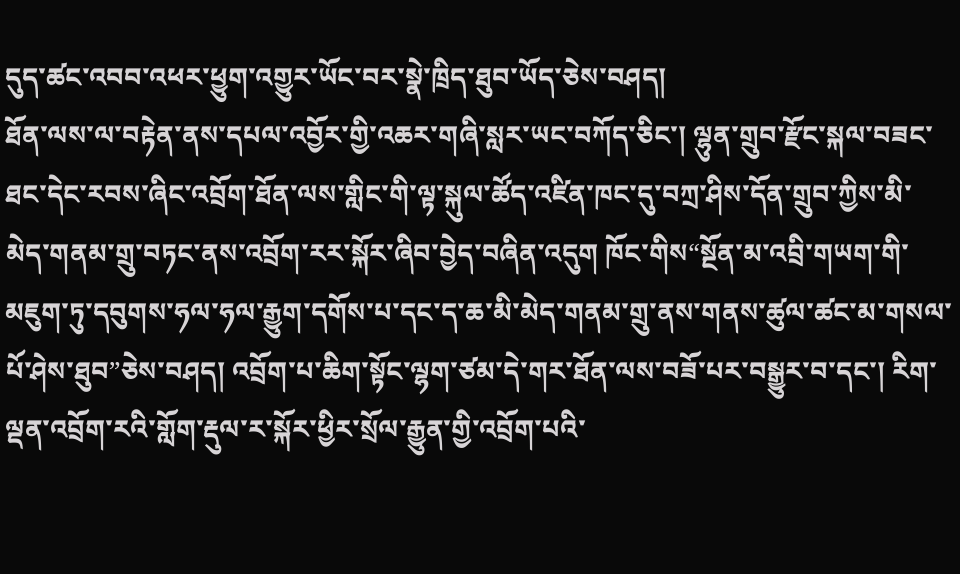དུད་ཚང་འབབ་འཕར་ཕྱུག་འགྱུར་ཡོང་བར་སྣེ་ཁྲིད་ཐུབ་ཡོད་ཅེས་བཤད།
ཐོན་ལས་ལ་བརྟེན་ནས་དཔལ་འབྱོར་གྱི་འཆར་གཞི་སླར་ཡང་བཀོད་ཅིང་། ལྷུན་གྲུབ་རྫོང་སྐལ་བཟང་ཐང་དེང་རབས་ཞིང་འབྲོག་ཐོན་ལས་གླིང་གི་ལྟ་སྐུལ་ཚོད་འཛིན་ཁང་དུ་བཀྲ་ཤིས་དོན་གྲུབ་ཀྱིས་མི་མེད་གནམ་གྲུ་བཏང་ནས་འབྲོག་རར་སྐོར་ཞིབ་བྱེད་བཞིན་འདུག ཁོང་གིས“སྔོན་མ་འབྲི་གཡག་གི་མཇུག་ཏུ་དབུགས་ཧལ་ཧལ་རྒྱུག་དགོས་པ་དང་ད་ཆ་མི་མེད་གནམ་གྲུ་ནས་གནས་ཚུལ་ཚང་མ་གསལ་པོ་ཤེས་ཐུབ”ཅེས་བཤད། འབྲོག་པ་ཆིག་སྟོང་ལྷག་ཙམ་དེ་གར་ཐོན་ལས་བཟོ་པར་བསྒྱུར་བ་དང་། རིག་ལྡན་འབྲོག་རའི་གློག་རྡུལ་ར་སྐོར་ཕྱིར་སྲོལ་རྒྱུན་གྱི་འབྲོག་པའི་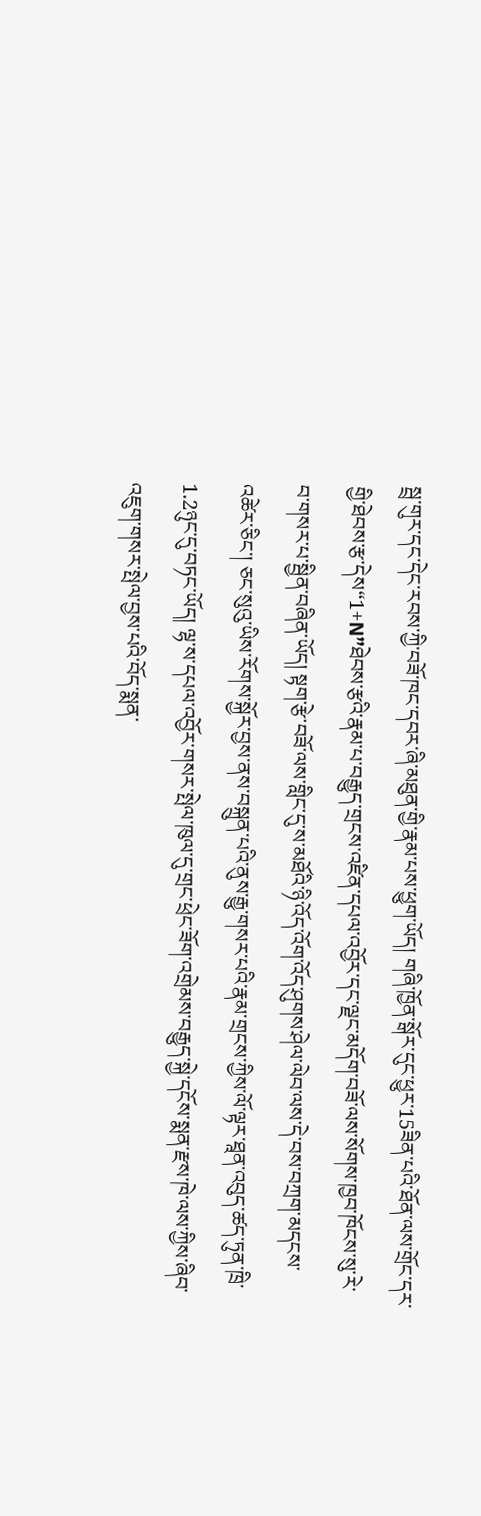སྦྲ་གུར་དང་དེང་རབས་ཀྱི་བཟོ་ཁང་དབར་ཞི་མཐུན་གྱི་རྣམ་པས་ཕྱུག་ཡོད། གཞི་ཁྱོན་སྒོར་དུང་ཕྱུར་15ཟིན་པའི་ཐོན་ལས་གྲོང་དར་གྱི་ཐེབས་རྩ་དེས“1+N”ཐེབས་རྩའི་རྣམ་པ་བརྒྱུད་གྲངས་འཛིན་དཔལ་འབྱོར་དང་ལྗང་མདོག་བཟོ་ལས་སོགས་ཁྱབ་ཁོངས་སུ་རེ་བ་གསར་པ་སྦྱིན་བཞིན་ཡོད། སྟག་རྩེ་བཟོ་ལས་གླིང་དུ་ས་མཐོའི་ཉི་འོད་འོག་འོད་ཤུགས་ཤེལ་ལེབ་ལས་དེ་བས་བཀྲག་མདངས་འཚེར་ཅིང་། ཅང་སུའུ་ཡིས་རོགས་སྐྱོར་བྱས་ནས་བསྐྲུན་པའི་ནུས་རྒྱུ་གསར་པའི་རྣམ་གྲངས་ཀྱིས་ལོ་ལྟར་ཐཱན་འབུད་ཚད་ཏུན་ཁྲི་1.2ཉུང་དུ་བཏང་ཡོད། ལྷ་ས་དཔལ་འབྱོར་གསར་སྤེལ་ཁུལ་དུ་གྲང་ཕྲེང་ཟོག་འགྲེམས་བརྒྱུད་སྐྱེ་དངོས་སྨན་རྫས་ཁེ་ལས་ཀྱིས་ཞིབ་འཇུག་གསར་སྤེལ་བྱས་པའི་བོད་སྨན་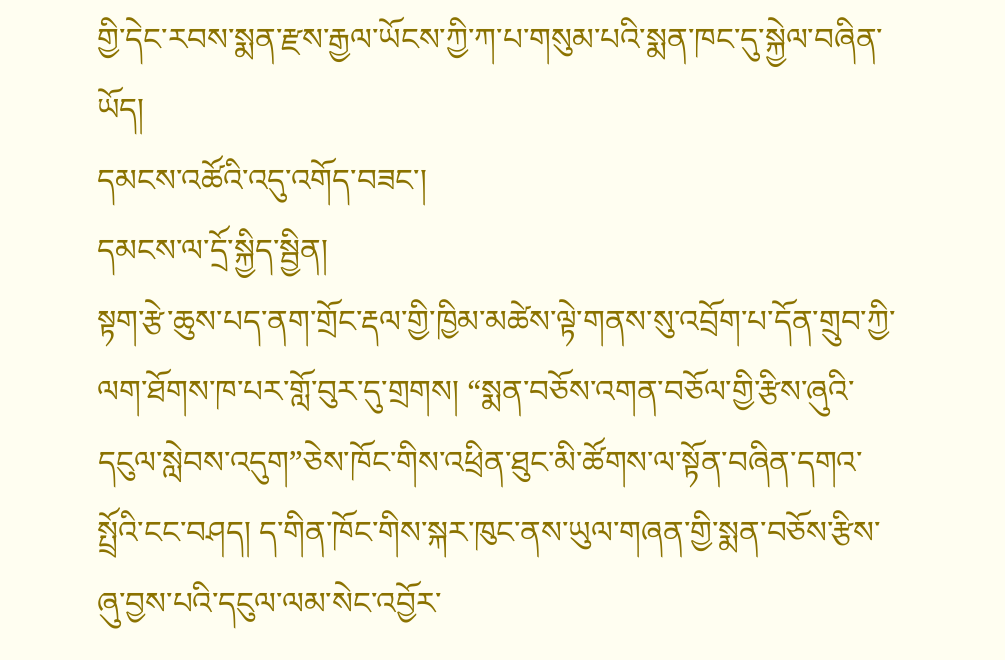གྱི་དེང་རབས་སྨན་རྫས་རྒྱལ་ཡོངས་ཀྱི་ཀ་པ་གསུམ་པའི་སྨན་ཁང་དུ་སྐྱེལ་བཞིན་ཡོད།
དམངས་འཚོའི་འདུ་འགོད་བཟང་།
དམངས་ལ་དྲོ་སྐྱིད་སྦྱིན།
སྟག་རྩེ་ཆུས་པད་ནག་གྲོང་རྡལ་གྱི་ཁྱིམ་མཚེས་ལྟེ་གནས་སུ་འབྲོག་པ་དོན་གྲུབ་ཀྱི་ལག་ཐོགས་ཁ་པར་གློ་བུར་དུ་གྲགས། “སྨན་བཅོས་འགན་བཅོལ་གྱི་རྩིས་ཞུའི་དངུལ་སླེབས་འདུག”ཅེས་ཁོང་གིས་འཕྲིན་ཐུང་མི་ཚོགས་ལ་སྟོན་བཞིན་དགའ་སྤྲོའི་ངང་བཤད། ད་གིན་ཁོང་གིས་སྐར་ཁུང་ནས་ཡུལ་གཞན་གྱི་སྨན་བཅོས་རྩིས་ཞུ་བྱས་པའི་དངུལ་ལམ་སེང་འབྱོར་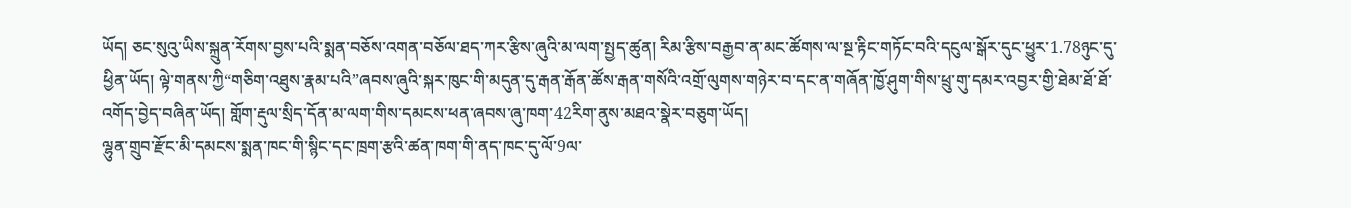ཡོད། ཅང་སུའུ་ཡིས་སྐྲུན་རོགས་བྱས་པའི་སྨན་བཅོས་འགན་བཅོལ་ཐད་ཀར་རྩིས་ཞུའི་མ་ལག་སྤྱད་ཚུན། རིམ་རྩིས་བརྒྱབ་ན་མང་ཚོགས་ལ་སྔ་རྟིང་གཏོང་བའི་དངུལ་སྒོར་དུང་ཕྱུར་1.78ཉུང་དུ་ཕྱིན་ཡོད། ལྟེ་གནས་ཀྱི“གཅིག་འཐུས་རྣམ་པའི”ཞབས་ཞུའི་སྐར་ཁུང་གི་མདུན་དུ་རྒན་རྒོན་ཚོས་རྒན་གསོའི་འགྲོ་ལུགས་གཉེར་བ་དང་ན་གཞོན་ཁྱོ་ཤུག་གིས་ཕྲུ་གུ་དམར་འབྱར་གྱི་ཐེམ་ཐོ་ཐོ་འགོད་བྱེད་བཞིན་ཡོད། གློག་རྡུལ་སྲིད་དོན་མ་ལག་གིས་དམངས་ཕན་ཞབས་ཞུ་ཁག་42རིག་ནུས་མཐའ་སྣེར་བཅུག་ཡོད།
ལྷུན་གྲུབ་རྫོང་མི་དམངས་སྨན་ཁང་གི་སྙིང་དང་ཁྲག་རྩའི་ཚན་ཁག་གི་ནད་ཁང་དུ་ལོ་9ལ་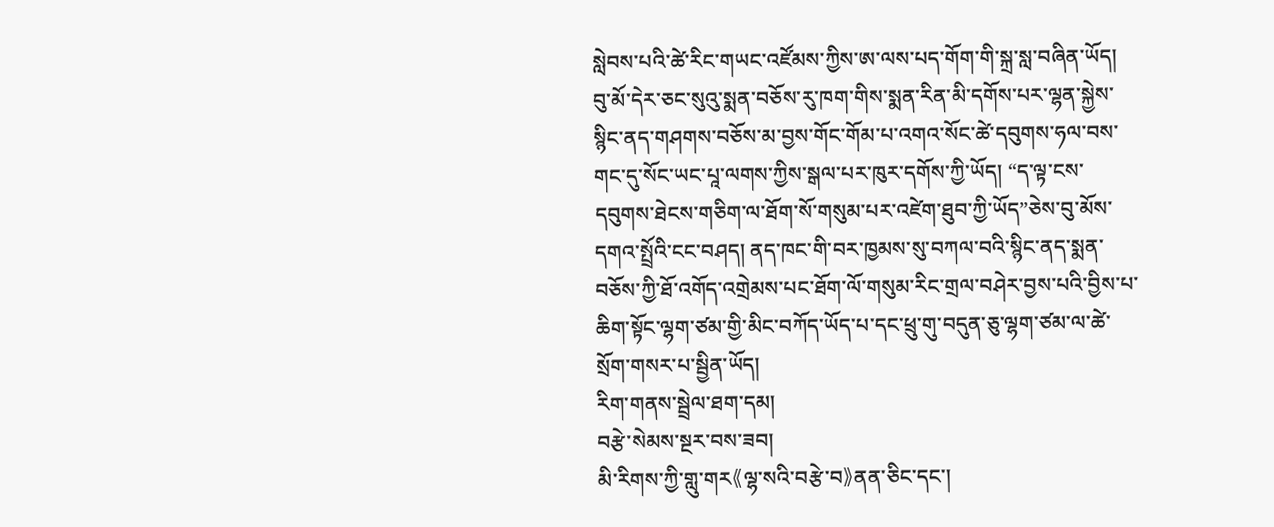སླེབས་པའི་ཚེ་རིང་གཡང་འཛོམས་ཀྱིས་ཨ་ལས་པད་གོག་གི་སྐྲ་སླ་བཞིན་ཡོད། བུ་མོ་དེར་ཅང་སུའུ་སྨན་བཅོས་རུ་ཁག་གིས་སྨན་རིན་མི་དགོས་པར་ལྷན་སྐྱེས་སྙིང་ནད་གཤགས་བཅོས་མ་བྱས་གོང་གོམ་པ་འགའ་སོང་ཚེ་དབུགས་ཧལ་བས་གང་དུ་སོང་ཡང་པཱ་ལགས་ཀྱིས་སྒལ་པར་ཁུར་དགོས་ཀྱི་ཡོད། “ད་ལྟ་ངས་དབུགས་ཐེངས་གཅིག་ལ་ཐོག་སོ་གསུམ་པར་འཛེག་ཐུབ་ཀྱི་ཡོད”ཅེས་བུ་མོས་དགའ་སྤྲོའི་ངང་བཤད། ནད་ཁང་གི་བར་ཁྱམས་སུ་བཀལ་བའི་སྙིང་ནད་སྨན་བཅོས་ཀྱི་ཐོ་འགོད་འགྲེམས་པང་ཐོག་ལོ་གསུམ་རིང་གྲལ་བཤེར་བྱས་པའི་བྱིས་པ་ཆིག་སྟོང་ལྷག་ཙམ་གྱི་མིང་བཀོད་ཡོད་པ་དང་ཕྲུ་གུ་བདུན་ཅུ་ལྷག་ཙམ་ལ་ཚེ་སྲོག་གསར་པ་སྦྱིན་ཡོད།
རིག་གནས་སྦྲེལ་ཐག་དམ།
བརྩེ་སེམས་སྔར་བས་ཟབ།
མི་རིགས་ཀྱི་གླུ་གར《ལྷ་སའི་བརྩེ་བ》ནན་ཅིང་དང་།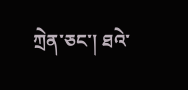ཀྲེན་ཅང་། ཐའེ་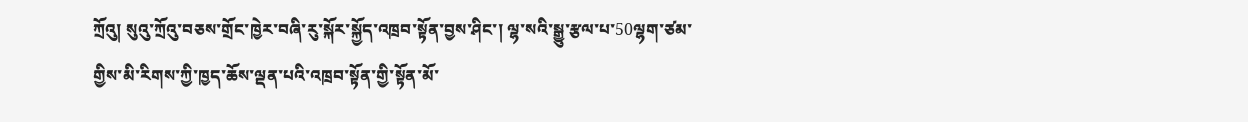ཀྲོའུ། སུའུ་ཀྲོའུ་བཅས་གྲོང་ཁྱེར་བཞི་རུ་སྐོར་སྐྱོད་འཁྲབ་སྟོན་བྱས་ཤིང་། ལྷ་སའི་སྒྱུ་རྩལ་པ་50ལྷག་ཙམ་གྱིས་མི་རིགས་ཀྱི་ཁྱད་ཆོས་ལྡན་པའི་འཁྲབ་སྟོན་གྱི་སྟོན་མོ་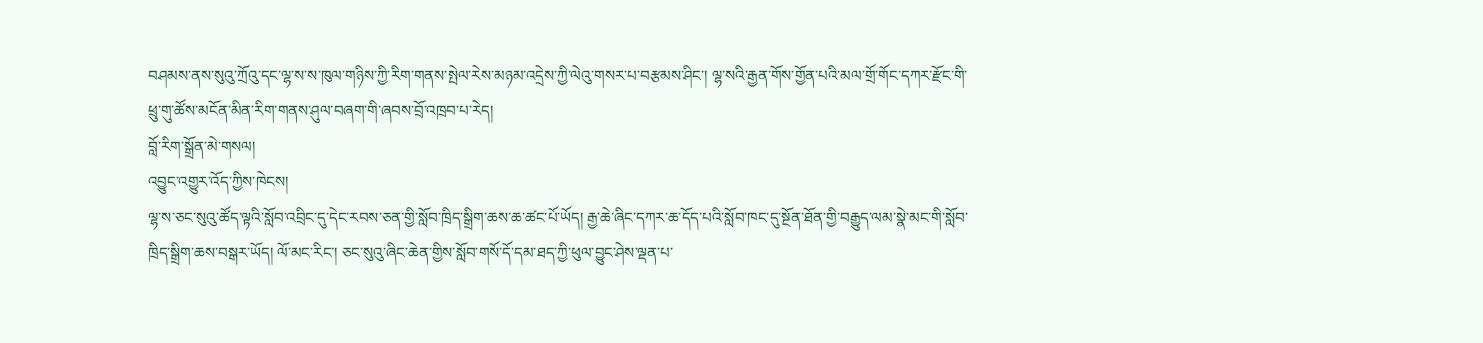བཤམས་ནས་སུའུ་ཀྲོའུ་དང་ལྷ་ས་ས་ཁུལ་གཉིས་ཀྱི་རིག་གནས་སྤེལ་རེས་མཉམ་འདྲེས་ཀྱི་ལེའུ་གསར་པ་བརྩམས་ཤིང་། ལྷ་སའི་རྒྱན་གོས་གྱོན་པའི་མལ་གྲོ་གོང་དཀར་རྫོང་གི་ཕྲུ་གུ་ཚོས་མངོན་མིན་རིག་གནས་ཤུལ་བཞག་གི་ཞབས་བྲོ་འཁྲབ་པ་རེད།
བློ་རིག་སྒྲོན་མེ་གསལ།
འབྱུང་འགྱུར་འོད་ཀྱིས་ཁེངས།
ལྷ་ས་ཅང་སུའུ་ཚོད་ལྟའི་སློབ་འབྲིང་དུ་དེང་རབས་ཅན་གྱི་སློབ་ཁྲིད་སྒྲིག་ཆས་ཆ་ཚང་པོ་ཡོད། རྒྱ་ཆེ་ཞིང་དཀར་ཆ་དོད་པའི་སློབ་ཁང་དུ་སྔོན་ཐོན་གྱི་བརྒྱུད་ལམ་སྣེ་མང་གི་སློབ་ཁྲིད་སྒྲིག་ཆས་བསྒར་ཡོད། ལོ་མང་རིང་། ཅང་སུའུ་ཞིང་ཆེན་གྱིས་སློབ་གསོ་དོ་དམ་ཐད་ཀྱི་ཕུལ་བྱུང་ཤེས་ལྡན་པ་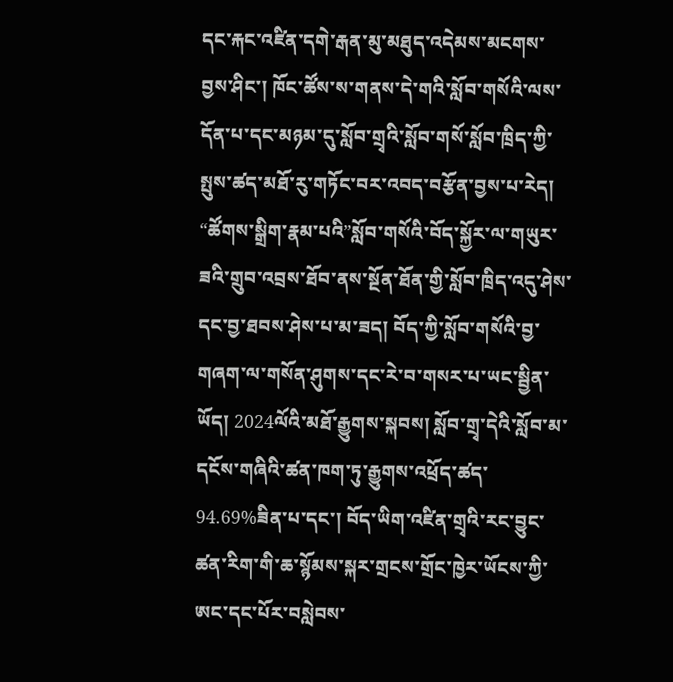དང་རྐང་འཛིན་དགེ་རྒན་མུ་མཐུད་འདེམས་མངགས་བྱས་ཤིང་། ཁོང་ཚོས་ས་གནས་དེ་གའི་སློབ་གསོའི་ལས་དོན་པ་དང་མཉམ་དུ་སློབ་གྲྭའི་སློབ་གསོ་སློབ་ཁྲིད་ཀྱི་སྤུས་ཚད་མཐོ་རུ་གཏོང་བར་འབད་བརྩོན་བྱས་པ་རེད། “ཚོགས་སྒྲིག་རྣམ་པའི”སློབ་གསོའི་བོད་སྐྱོར་ལ་གཡུར་ཟའི་གྲུབ་འབྲས་ཐོབ་ནས་སྔོན་ཐོན་གྱི་སློབ་ཁྲིད་འདུ་ཤེས་དང་བྱ་ཐབས་ཤེས་པ་མ་ཟད། བོད་ཀྱི་སློབ་གསོའི་བྱ་གཞག་ལ་གསོན་ཤུགས་དང་རེ་བ་གསར་པ་ཡང་སྦྱིན་ཡོད། 2024ལོའི་མཐོ་རྒྱུགས་སྐབས། སློབ་གྲྭ་དེའི་སློབ་མ་དངོས་གཞིའི་ཚན་ཁག་ཏུ་རྒྱུགས་འཕྲོད་ཚད་94.69%ཟིན་པ་དང་། བོད་ཡིག་འཛིན་གྲྭའི་རང་བྱུང་ཚན་རིག་གི་ཆ་སྙོམས་སྐར་གྲངས་གྲོང་ཁྱེར་ཡོངས་ཀྱི་ཨང་དང་པོར་བསླེབས་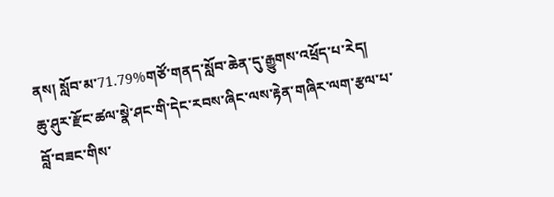ནས། སློབ་མ་71.79%གཙོ་གནད་སློབ་ཆེན་དུ་རྒྱུགས་འཕྲོད་པ་རེད།
ཆུ་ཤུར་རྫོང་ཚལ་སྣེ་ཤང་གི་དེང་རབས་ཞིང་ལས་རྟེན་གཞིར་ལག་རྩལ་པ་བློ་བཟང་གིས་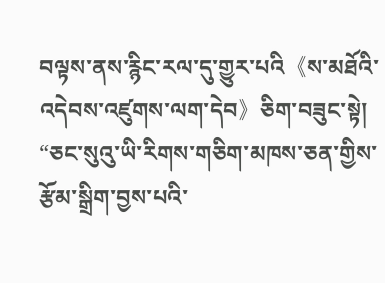བལྟས་ནས་རྙིང་རལ་དུ་གྱུར་པའི《ས་མཐོའི་འདེབས་འཛུགས་ལག་དེབ》ཅིག་བཟུང་སྟེ། “ཅང་སུའུ་ཡི་རིགས་གཅིག་མཁས་ཅན་གྱིས་རྩོམ་སྒྲིག་བྱས་པའི་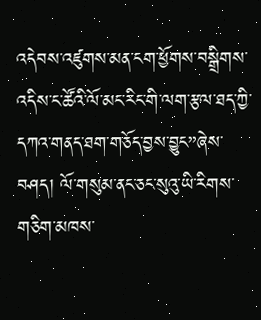འདེབས་འཛུགས་མན་ངག་ཕྱོགས་བསྒྲིགས་འདིས་ང་ཚོའི་ལོ་མང་རིང་གི་ལག་རྩལ་ཐད་ཀྱི་དཀའ་གནད་ཐག་གཅོད་བྱས་བྱུང”ཞེས་བཤད། ལོ་གསུམ་ནང་ཅང་སུའུ་ཡི་རིགས་གཅིག་མཁས་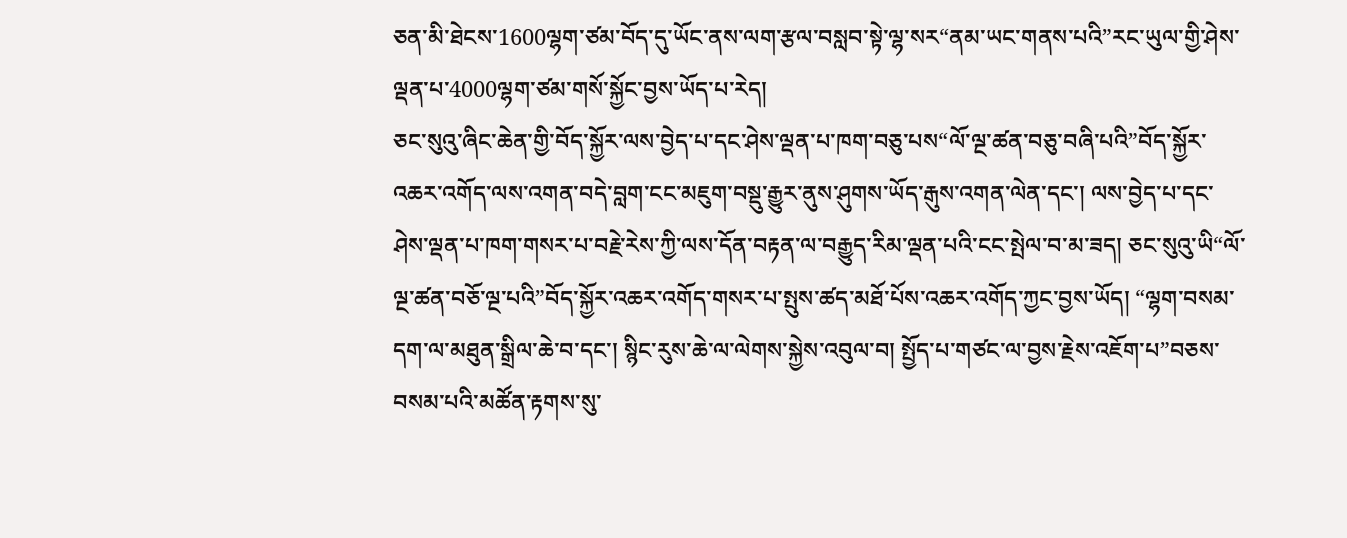ཅན་མི་ཐེངས་1600ལྷག་ཙམ་བོད་དུ་ཡོང་ནས་ལག་རྩལ་བསླབ་སྟེ་ལྷ་སར“ནམ་ཡང་གནས་པའི”རང་ཡུལ་གྱི་ཤེས་ལྡན་པ་4000ལྷག་ཙམ་གསོ་སྐྱོང་བྱས་ཡོད་པ་རེད།
ཅང་སུའུ་ཞིང་ཆེན་གྱི་བོད་སྐྱོར་ལས་བྱེད་པ་དང་ཤེས་ལྡན་པ་ཁག་བཅུ་པས“ལོ་ལྔ་ཚན་བཅུ་བཞི་པའི”བོད་སྐྱོར་འཆར་འགོད་ལས་འགན་བདེ་བླག་ངང་མཇུག་བསྡུ་རྒྱུར་ནུས་ཤུགས་ཡོད་རྒུས་འགན་ལེན་དང་། ལས་བྱེད་པ་དང་ཤེས་ལྡན་པ་ཁག་གསར་པ་བརྗེ་རེས་ཀྱི་ལས་དོན་བརྟན་ལ་བརྒྱུད་རིམ་ལྡན་པའི་ངང་སྤེལ་བ་མ་ཟད། ཅང་སུའུ་ཡི“ལོ་ལྔ་ཚན་བཅོ་ལྔ་པའི”བོད་སྐྱོར་འཆར་འགོད་གསར་པ་སྤུས་ཚད་མཐོ་པོས་འཆར་འགོད་ཀྱང་བྱས་ཡོད། “ལྷག་བསམ་དག་ལ་མཐུན་སྒྲིལ་ཆེ་བ་དང་། སྙིང་རུས་ཆེ་ལ་ལེགས་སྐྱེས་འབུལ་བ། སྤྱོད་པ་གཙང་ལ་བྱས་རྗེས་འཇོག་པ”བཅས་བསམ་པའི་མཚོན་རྟགས་སུ་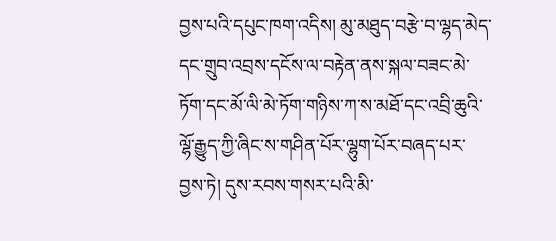བྱས་པའི་དཔུང་ཁག་འདིས། མུ་མཐུད་བརྩེ་བ་ལྷད་མེད་དང་གྲུབ་འབྲས་དངོས་ལ་བརྟེན་ནས་སྐལ་བཟང་མེ་ཏོག་དང་མོ་ལི་མེ་ཏོག་གཉིས་ཀ་ས་མཐོ་དང་འབྲི་ཆུའི་ལྷོ་རྒྱུད་ཀྱི་ཞིང་ས་གཤིན་པོར་ལྷུག་པོར་བཞད་པར་བྱས་ཏེ། དུས་རབས་གསར་པའི་མི་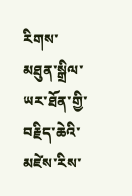རིགས་མཐུན་སྒྲིལ་ཡར་ཐོན་གྱི་བརྗིད་ཆེའི་མཛེས་རིས་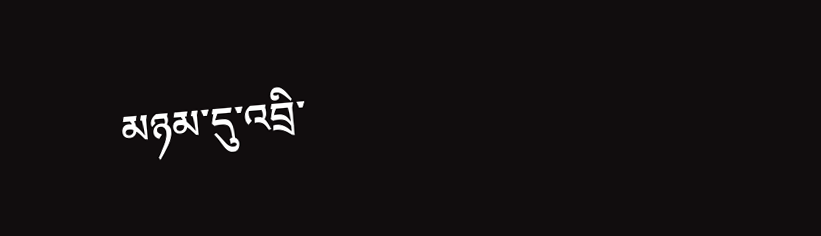མཉམ་དུ་འབྲི་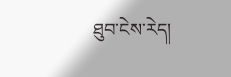ཐུབ་ངེས་རེད།